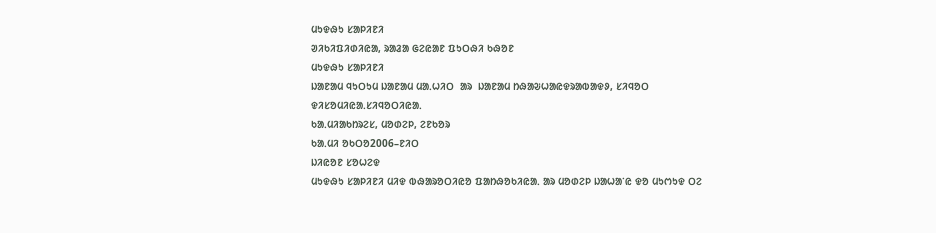ᱢᱩᱫᱷᱩ ᱥᱟᱞᱤᱱᱤ
ᱣᱤᱠᱤᱯᱤᱰᱤᱭᱟ, ᱨᱟᱲᱟ ᱜᱮᱭᱟᱱ ᱯᱩᱛᱷᱤ ᱠᱷᱚᱱ
ᱢᱩᱫᱷᱩ ᱥᱟᱞᱤᱱᱤ
ᱡᱟᱱᱟᱢ ᱧᱩᱛᱩᱢ ᱡᱟᱱᱟᱢ ᱢᱟᱹᱦᱤᱛ  ᱟᱨ  ᱡᱟᱱᱟᱢ ᱴᱷᱟᱶᱦᱟᱭᱫᱨᱟᱵᱟᱫᱽ, ᱥᱤᱧᱚᱛ
ᱫᱤᱥᱚᱢᱤᱭᱟᱹᱥᱤᱧᱚᱛᱤᱭᱟᱹ
ᱠᱟᱹᱢᱤᱟᱠᱴᱨᱮᱥ, ᱢᱚᱰᱮᱞ, ᱮᱱᱠᱚᱨ
ᱠᱟᱹᱢᱤ ᱚᱠᱛᱚ2006–ᱱᱤᱛ
ᱡᱤᱭᱚᱱ ᱥᱚᱦᱮᱫ
ᱢᱩᱫᱷᱩ ᱥᱟᱞᱤᱱᱤ ᱢᱤᱫ ᱵᱷᱟᱨᱚᱛᱤᱭᱚ ᱯᱟᱴᱷᱚᱠᱤᱭᱟᱹ ᱟᱨ ᱢᱚᱰᱮᱞ ᱡᱟᱦᱟᱸᱭ ᱫᱚ ᱢᱩᱬᱩᱫ ᱛᱮ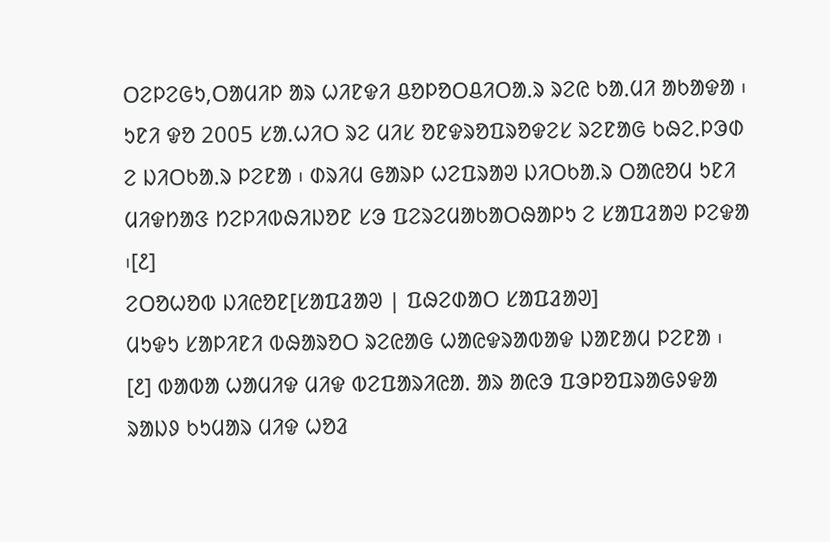ᱛᱮᱞᱮᱜᱩ,ᱛᱟᱢᱤᱞ ᱟᱨ ᱦᱤᱱᱫᱤ ᱪᱚᱞᱚᱛᱪᱤᱛᱟᱹᱨ ᱨᱮᱭ ᱠᱟᱹᱢᱤ ᱟᱠᱟᱫᱟ ᱾ ᱩᱱᱤ ᱫᱚ 2005 ᱥᱟᱹᱦᱤᱛ ᱨᱮ ᱢᱤᱥ ᱚᱱᱫᱨᱚᱯᱨᱚᱫᱮᱥ ᱨᱮᱱᱟᱜ ᱠᱷᱮᱹᱞᱳᱰ ᱮ ᱡᱤᱛᱠᱟᱹᱨ ᱞᱮᱱᱟ ᱾ ᱰᱨᱤᱢ ᱜᱟᱨᱞ ᱦᱮᱯᱨᱟᱣ ᱡᱤᱛᱠᱟᱹᱨ ᱛᱟᱭᱚᱢ ᱩᱱᱤ ᱢᱤᱫᱴᱟᱝ ᱴᱮᱞᱤᱵᱷᱤᱡᱚᱱ ᱥᱳ ᱯᱮᱨᱮᱢᱟᱠᱟᱛᱷᱟᱞᱩ ᱮ ᱥᱟᱯᱲᱟᱣ ᱞᱮᱫᱟ ᱾[᱒]
ᱮᱛᱚᱦᱚᱵ ᱡᱤᱭᱚᱱ[ᱥᱟᱯᱲᱟᱣ | ᱯᱷᱮᱰᱟᱛ ᱥᱟᱯᱲᱟᱣ]
ᱢᱩᱫᱩ ᱥᱟᱞᱤᱱᱤ ᱵᱷᱟᱨᱚᱛ ᱨᱮᱭᱟᱜ ᱦᱟᱭᱫᱨᱟᱵᱟᱫ ᱡᱟᱱᱟᱢ ᱞᱮᱱᱟ ᱾ [᱒] ᱵᱟᱵᱟ ᱦᱟᱢᱤᱫ ᱢᱤᱫ ᱵᱮᱯᱟᱨᱤᱭᱟᱹ ᱟᱨ ᱟᱭᱳ ᱯᱳᱞᱚᱯᱨᱟᱜᱽᱫᱟ ᱨᱟᱡᱽ ᱠᱩᱢᱟᱨ ᱢᱤᱫ ᱦᱚᱲ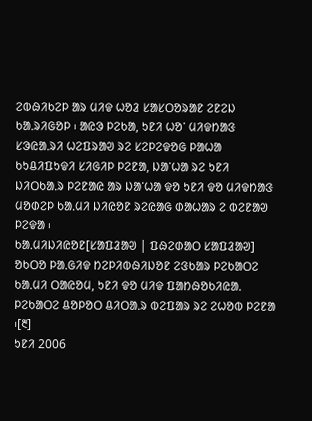ᱮᱵᱷᱤᱠᱮᱞ ᱟᱨ ᱢᱤᱫ ᱦᱚᱲ ᱥᱟᱥᱛᱚᱨᱟᱱ ᱮᱱᱮᱡ ᱠᱟᱹᱨᱤᱜᱚᱞ ᱾ ᱟᱭᱳ ᱞᱮᱠᱟ, ᱩᱱᱤ ᱦᱚᱸ ᱢᱤᱫᱴᱟᱝ ᱥᱳᱭᱟᱹᱨᱤ ᱦᱮᱯᱨᱟᱣ ᱨᱮ ᱥᱮᱞᱮᱫᱚᱜ ᱞᱟᱦᱟ ᱠᱩᱪᱤᱯᱩᱫᱤ ᱥᱤᱜᱤᱞ ᱞᱮᱱᱟ, ᱡᱟᱸᱦᱟ ᱨᱮ ᱩᱱᱤ ᱡᱤᱛᱠᱟᱹᱨ ᱞᱮᱱᱟᱭ ᱟᱨ ᱡᱟᱸᱦᱟ ᱫᱚ ᱩᱱᱤ ᱫᱚ ᱢᱤᱫᱴᱟᱝ ᱢᱚᱰᱮᱞ ᱠᱟᱹᱢᱤ ᱡᱤᱭᱚᱱ ᱨᱮᱭᱟᱜ ᱰᱟᱦᱟᱨ ᱮ ᱵᱮᱱᱟᱣ ᱞᱮᱫᱟ ᱾
ᱠᱟᱹᱢᱤᱡᱤᱭᱚᱱ[ᱥᱟᱯᱲᱟᱣ | ᱯᱷᱮᱰᱟᱛ ᱥᱟᱯᱲᱟᱣ]
ᱚᱠᱛᱚ ᱞᱟᱹᱜᱤᱫ ᱴᱮᱞᱤᱵᱷᱤᱡᱚᱱ ᱮᱝᱠᱟᱨ ᱞᱮᱠᱟᱛᱮ ᱠᱟᱹᱢᱤ ᱛᱟᱭᱚᱢ, ᱩᱱᱤ ᱫᱚ ᱢᱤᱫ ᱯᱟᱴᱷᱚᱠᱤᱭᱟᱹ ᱞᱮᱠᱟᱛᱮ ᱪᱚᱞᱚᱛ ᱪᱤᱛᱟᱹᱨ ᱵᱮᱯᱟᱨ ᱨᱮ ᱮᱦᱚᱵ ᱞᱮᱱᱟ ᱾[᱓]
ᱩᱱᱤ 2006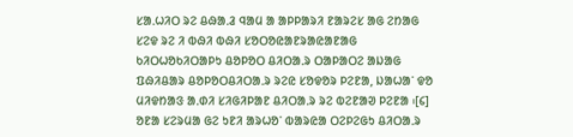ᱥᱟᱹᱦᱤᱛ ᱨᱮ ᱪᱷᱟᱹᱲ ᱧᱟᱢ ᱟ ᱟᱞᱞᱟᱨᱤ ᱱᱟᱨᱮᱥ ᱟᱜ ᱮᱴᱟᱜ ᱥᱮᱫ ᱨᱮ ᱤ ᱵᱷᱤ ᱵᱷᱤ ᱥᱚᱛᱚᱭᱟᱱᱨᱟᱭᱟᱱᱟᱜ ᱠᱤᱛᱦᱚᱠᱤᱛᱟᱞᱩ ᱪᱚᱞᱚᱛ ᱪᱤᱛᱟᱹᱨ ᱛᱟᱞᱟᱛᱮ ᱟᱡᱟᱜ ᱯᱷᱤᱪᱟᱨ ᱪᱚᱞᱚᱛᱪᱤᱛᱟᱹᱨ ᱨᱮᱭ ᱥᱚᱫᱚᱨ ᱞᱮᱱᱟ, ᱡᱟᱦᱟᱸ ᱫᱚ ᱢᱤᱫᱴᱟᱝ ᱟᱹᱰᱤ ᱥᱤᱜᱤᱞᱟᱱ ᱪᱤᱛᱟᱹᱨ ᱨᱮ ᱵᱮᱱᱟᱣ ᱞᱮᱱᱟ ᱾[᱔] ᱚᱱᱟ ᱥᱮᱨᱢᱟ ᱜᱮ ᱩᱱᱤ ᱟᱨᱦᱚᱸ ᱵᱟᱨᱭᱟ ᱛᱮᱞᱮᱜᱩ ᱪᱤᱛᱟᱹᱨ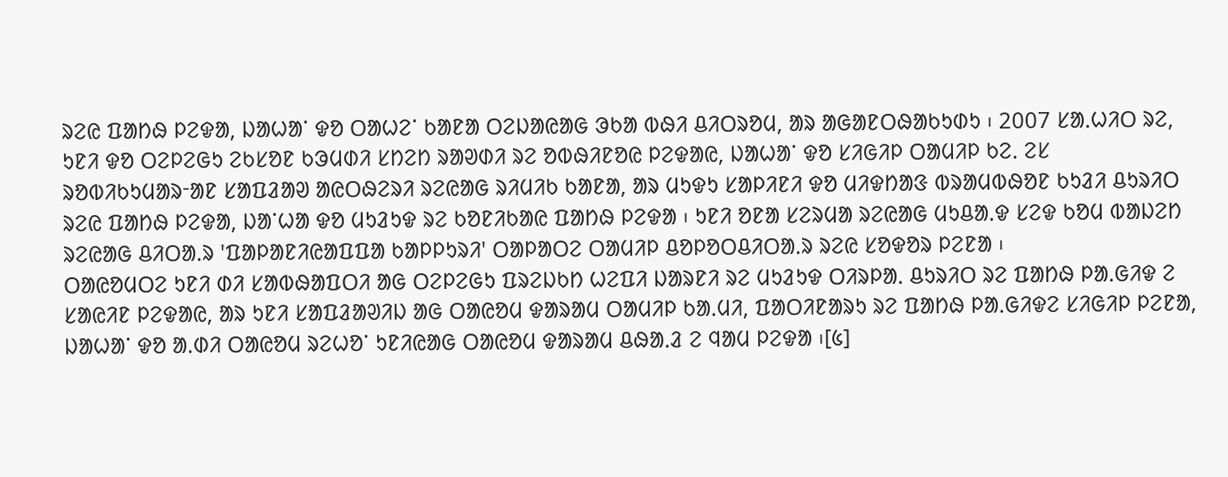ᱨᱮᱭ ᱯᱟᱴᱷ ᱞᱮᱫᱟ, ᱡᱟᱦᱟᱸ ᱫᱚ ᱛᱟᱦᱮᱸ ᱠᱟᱱᱟ ᱛᱮᱡᱟᱭᱟᱜ ᱳᱠᱟ ᱵᱷᱤ ᱪᱤᱛᱨᱚᱢ, ᱟᱨ ᱟᱜᱟᱱᱛᱷᱟᱠᱩᱰᱩ ᱾ 2007 ᱥᱟᱹᱦᱤᱛ ᱨᱮ, ᱩᱱᱤ ᱫᱚ ᱛᱮᱞᱮᱜᱩ ᱮᱠᱥᱚᱱ ᱠᱳᱢᱰᱤ ᱥᱴᱮᱴ ᱨᱟᱣᱰᱤ ᱨᱮ ᱚᱵᱷᱤᱱᱚᱭ ᱞᱮᱫᱟᱭ, ᱡᱟᱦᱟᱸ ᱫᱚ ᱥᱤᱜᱤᱞ ᱛᱟᱢᱤᱞ ᱠᱮᱹ ᱮᱥ ᱨᱚᱵᱤᱠᱩᱢᱟᱨᱼᱟᱱ ᱥᱟᱯᱲᱟᱣ ᱟᱭᱛᱷᱮᱨᱤ ᱨᱮᱭᱟᱜ ᱨᱤᱢᱤᱠ ᱠᱟᱱᱟ, ᱟᱨ ᱢᱩᱫᱩ ᱥᱟᱞᱤᱱᱤ ᱫᱚ ᱢᱤᱫᱴᱟᱝ ᱵᱨᱟᱢᱵᱷᱚᱱ ᱠᱩᱲᱤ ᱪᱩᱨᱤᱛ ᱨᱮᱭ ᱯᱟᱴᱷ ᱞᱮᱫᱟ, ᱡᱟᱸᱦᱟ ᱫᱚ ᱢᱩᱲᱩᱫ ᱨᱮ ᱠᱚᱱᱤᱠᱟᱭ ᱯᱟᱴᱷ ᱞᱮᱫᱟ ᱾ ᱩᱱᱤ ᱚᱱᱟ ᱥᱮᱨᱢᱟ ᱨᱮᱭᱟᱜ ᱢᱩᱪᱟᱹᱫ ᱥᱮᱫ ᱠᱚᱢ ᱵᱟᱡᱮᱴ ᱨᱮᱭᱟᱜ ᱪᱤᱛᱟᱹᱨ 'ᱯᱟᱞᱟᱱᱤᱭᱟᱯᱯᱟ ᱠᱟᱞᱞᱩᱨᱤ' ᱛᱟᱞᱟᱛᱮ ᱛᱟᱢᱤᱞ ᱪᱚᱞᱚᱛᱪᱤᱛᱟᱹᱨ ᱨᱮᱭ ᱥᱚᱫᱚᱨ ᱞᱮᱱᱟ ᱾
ᱛᱟᱭᱚᱢᱛᱮ ᱩᱱᱤ ᱰᱤ ᱥᱟᱵᱷᱟᱯᱛᱤ ᱟᱜ ᱛᱮᱞᱮᱜᱩ ᱯᱨᱮᱡᱠᱴ ᱦᱮᱯᱤ ᱡᱟᱨᱱᱤ ᱨᱮ ᱢᱩᱲᱩᱫ ᱛᱤᱨᱞᱟᱹ ᱪᱩᱨᱤᱛ ᱨᱮ ᱯᱟᱴᱷ ᱞᱟᱹᱜᱤᱫ ᱮ ᱥᱟᱭᱤᱱ ᱞᱮᱫᱟᱭ, ᱟᱨ ᱩᱱᱤ ᱥᱟᱯᱲᱟᱣᱤᱡ ᱟᱜ ᱛᱟᱭᱚᱢ ᱫᱟᱨᱟᱢ ᱛᱟᱢᱤᱞ ᱠᱟᱹᱢᱤ, ᱯᱟᱛᱤᱱᱟᱨᱩ ᱨᱮ ᱯᱟᱴᱷ ᱞᱟᱹᱜᱤᱫᱮ ᱥᱤᱜᱤᱞ ᱞᱮᱱᱟ, ᱡᱟᱦᱟᱸ ᱫᱚ ᱟᱹᱰᱤ ᱛᱟᱭᱚᱢ ᱨᱮᱦᱚᱸ ᱩᱱᱤᱭᱟᱜ ᱛᱟᱭᱚᱢ ᱫᱟᱨᱟᱢ ᱪᱷᱟᱹᱲ ᱮ ᱧᱟᱢ ᱞᱮᱫᱟ ᱾[᱕]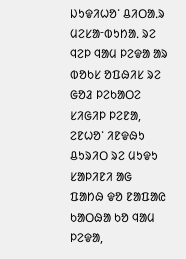ᱡᱩᱫᱤᱦᱚᱸ ᱪᱤᱛᱟᱹᱨ ᱢᱮᱥᱟᱼᱵᱩᱴᱟᱹ ᱨᱮ ᱧᱮᱞ ᱧᱟᱢ ᱞᱮᱫᱟ ᱟᱨ ᱵᱚᱠᱥ ᱚᱯᱷᱤᱥ ᱨᱮ ᱜᱚᱲ ᱞᱮᱠᱟᱛᱮ ᱥᱤᱜᱤᱞ ᱞᱮᱱᱟ, ᱮᱱᱦᱚᱸ ᱤᱱᱫᱷᱩ ᱪᱩᱨᱤᱛ ᱨᱮ ᱢᱩᱫᱩ ᱥᱟᱞᱤᱱᱤ ᱟᱜ ᱯᱟᱴᱷ ᱫᱚ ᱱᱟᱯᱟᱭ ᱠᱟᱛᱷᱟ ᱠᱚ ᱧᱟᱢ ᱞᱮᱫᱟ,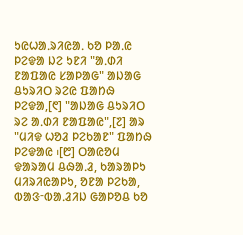ᱩᱭᱦᱟᱹᱨᱤᱭᱟᱹ ᱠᱚ ᱞᱟᱹᱭ ᱞᱮᱫᱟ ᱡᱮ ᱩᱱᱤ "ᱟᱹᱰᱤ ᱱᱟᱯᱟᱭ ᱥᱟᱞᱟᱜ" ᱟᱡᱟᱜ ᱪᱩᱨᱤᱛ ᱨᱮᱭ ᱯᱟᱴᱷ ᱞᱮᱫᱟ,[᱖] "ᱟᱡᱟᱜ ᱪᱩᱨᱤᱛ ᱨᱮ ᱟᱹᱰᱤ ᱱᱟᱯᱟᱭ",[᱗] ᱟᱨ "ᱢᱤᱫ ᱦᱚᱲ ᱞᱮᱠᱟᱱ" ᱯᱟᱴᱷ ᱞᱮᱫᱟᱭ ᱾[᱘] ᱛᱟᱭᱚᱢ ᱫᱟᱨᱟᱢ ᱪᱷᱟᱹᱲ, ᱠᱟᱨᱟᱞᱩ ᱢᱤᱨᱤᱭᱟᱞᱩ, ᱚᱱᱟ ᱞᱮᱠᱟ, ᱵᱟᱝᱼᱵᱟᱹᱲᱤᱡ ᱜᱟᱞᱚᱪ ᱠᱚ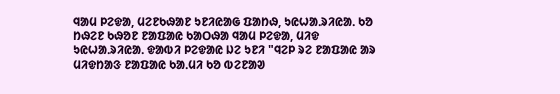ᱧᱟᱢ ᱞᱮᱫᱟ, ᱢᱮᱱᱠᱷᱟᱱ ᱩᱱᱤᱭᱟᱜ ᱯᱟᱴᱷ, ᱩᱭᱦᱟᱹᱨᱤᱭᱟᱹ ᱠᱚ ᱴᱷᱮᱱ ᱠᱷᱚᱱ ᱱᱟᱯᱟᱭ ᱠᱟᱛᱷᱟ ᱧᱟᱢ ᱞᱮᱫᱟ, ᱢᱤᱫ ᱩᱭᱦᱟᱹᱨᱤᱭᱟᱹ ᱫᱟᱵᱤ ᱞᱮᱫᱟᱭ ᱡᱮ ᱩᱱᱤ "ᱧᱮᱞ ᱨᱮ ᱱᱟᱯᱟᱭ ᱟᱨ ᱢᱤᱫᱴᱟᱝ ᱱᱟᱯᱟᱭ ᱠᱟᱹᱢᱤ ᱠᱚ ᱵᱮᱱᱟᱣ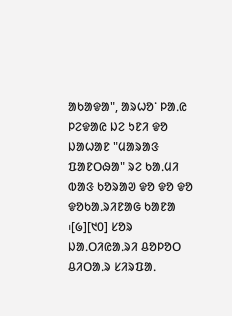ᱟᱠᱟᱫᱟ", ᱟᱨᱦᱚᱸ ᱞᱟᱹᱭ ᱞᱮᱫᱟᱭ ᱡᱮ ᱩᱱᱤ ᱫᱚ ᱡᱟᱦᱟᱱ "ᱢᱟᱨᱟᱝ ᱯᱟᱱᱛᱷᱟ" ᱨᱮ ᱠᱟᱹᱢᱤ ᱵᱟᱝ ᱠᱚᱨᱟᱣ ᱫᱚ ᱫᱚ ᱫᱚ ᱫᱚᱠᱟᱹᱨᱤᱱᱟᱜ ᱠᱟᱱᱟ ᱾[᱙][᱑᱐] ᱥᱚᱨ ᱡᱟᱹᱛᱤᱭᱟᱹᱨᱤ ᱪᱚᱞᱚᱛ ᱪᱤᱛᱟᱹᱨ ᱥᱤᱨᱯᱟᱹ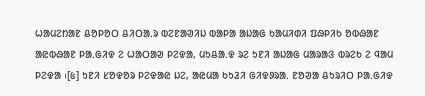ᱦᱟᱢᱮᱴᱟᱱ ᱪᱚᱞᱚᱛ ᱪᱤᱛᱟᱹᱨ ᱵᱮᱱᱟᱣᱤᱡ ᱵᱟᱞᱟ ᱟᱡᱟᱜ ᱠᱟᱢᱤᱰᱤ ᱯᱷᱞᱤᱠ ᱚᱵᱷᱟᱱ ᱟᱭᱵᱷᱟᱱ ᱞᱟᱹᱜᱤᱫ ᱮ ᱦᱟᱛᱟᱣ ᱞᱮᱫᱟ, ᱢᱩᱪᱟᱹᱫ ᱨᱮ ᱩᱱᱤ ᱟᱡᱟᱜ ᱢᱟᱨᱟᱝ ᱵᱨᱮᱠ ᱮ ᱧᱟᱢ ᱞᱮᱫᱟ ᱾[᱕] ᱩᱱᱤ ᱥᱚᱫᱚᱨ ᱞᱮᱫᱟᱭ ᱡᱮ, ᱟᱭᱢᱟ ᱠᱩᱲᱤ ᱜᱤᱫᱽᱨᱟᱹ ᱱᱚᱣᱟ ᱪᱩᱨᱤᱛ ᱞᱟᱹᱜᱤᱫ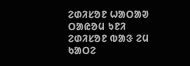ᱮᱰᱤᱥᱚᱱ ᱦᱟᱛᱟᱣ ᱛᱟᱭᱚᱢ ᱩᱱᱤ ᱮᱰᱤᱥᱚᱱ ᱵᱟᱝ ᱮᱢ ᱠᱟᱛᱮ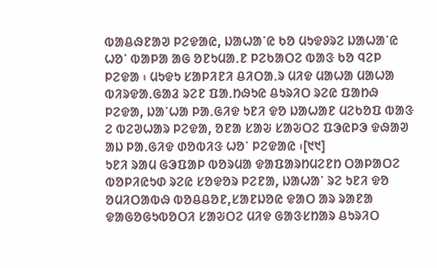ᱵᱟᱪᱷᱱᱟᱣ ᱞᱮᱫᱟᱭ, ᱡᱟᱦᱟᱸᱭ ᱠᱚ ᱢᱩᱫᱽᱨᱮ ᱡᱟᱦᱟᱸᱭ ᱦᱚᱸ ᱵᱟᱞᱟ ᱟᱜ ᱚᱱᱩᱢᱟᱹᱱ ᱞᱮᱠᱟᱛᱮ ᱵᱟᱝ ᱠᱚ ᱧᱮᱞ ᱞᱮᱫᱟ ᱾ ᱢᱩᱫᱩ ᱥᱟᱞᱤᱱᱤ ᱪᱤᱛᱟᱹᱨ ᱢᱤᱫ ᱢᱟᱦᱟ ᱢᱟᱦᱟ ᱵᱤᱨᱫᱟᱹᱜᱟᱲ ᱨᱮᱱ ᱯᱟᱹᱴᱷᱩᱭ ᱪᱩᱨᱤᱛ ᱨᱮᱭ ᱯᱟᱴᱷ ᱞᱮᱫᱟ, ᱡᱟᱸᱦᱟ ᱞᱟᱹᱜᱤᱫ ᱩᱱᱤ ᱫᱚ ᱡᱟᱦᱟᱱ ᱢᱮᱠᱚᱯ ᱵᱟᱝ ᱮ ᱵᱮᱣᱦᱟᱨ ᱞᱮᱫᱟ, ᱚᱱᱟ ᱥᱟᱶ ᱥᱟᱶᱛᱮ ᱯᱳᱭᱞᱳ ᱫᱷᱟᱣ ᱟᱡ ᱞᱟᱹᱜᱤᱫ ᱰᱚᱵᱤᱝ ᱦᱚᱸ ᱞᱮᱫᱟᱭ ᱾[᱑᱑]
ᱩᱱᱤ ᱨᱟᱢ ᱜᱳᱯᱟᱞ ᱵᱚᱨᱢᱟ ᱫᱟᱯᱟᱨᱴᱢᱮᱱᱴ ᱛᱟᱞᱟᱛᱮ ᱵᱚᱞᱤᱭᱩᱰ ᱨᱮᱭ ᱥᱚᱫᱚᱨ ᱞᱮᱱᱟ, ᱡᱟᱦᱟᱸ ᱨᱮ ᱩᱱᱤ ᱫᱚ ᱚᱢᱤᱛᱟᱵᱷ ᱵᱚᱪᱪᱚᱱ,ᱥᱟᱱᱡᱚᱭ ᱫᱟᱛ ᱟᱨ ᱨᱟᱱᱟ ᱫᱟᱜᱚᱜᱩᱵᱚᱛᱤ ᱥᱟᱶᱛᱮ ᱢᱤᱫ ᱜᱟᱝᱥᱴᱟᱨ ᱪᱩᱨᱤᱛ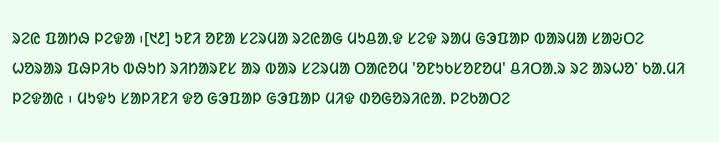ᱨᱮᱭ ᱯᱟᱴᱷ ᱞᱮᱫᱟ ᱾[᱑᱒] ᱩᱱᱤ ᱚᱱᱟ ᱥᱮᱨᱢᱟ ᱨᱮᱭᱟᱜ ᱢᱩᱪᱟᱹᱫ ᱥᱮᱫ ᱨᱟᱢ ᱜᱳᱯᱟᱞ ᱵᱟᱨᱢᱟ ᱥᱟᱶᱛᱮ ᱦᱚᱨᱟᱨ ᱯᱷᱞᱤᱠ ᱵᱷᱩᱴ ᱨᱤᱴᱟᱨᱱᱥ ᱟᱨ ᱵᱟᱨ ᱥᱮᱨᱢᱟ ᱛᱟᱭᱚᱢ 'ᱚᱱᱩᱠᱥᱚᱱᱚᱢ' ᱪᱤᱛᱟᱹᱨ ᱨᱮ ᱟᱨᱦᱚᱸ ᱠᱟᱹᱢᱤ ᱞᱮᱫᱟᱭ ᱾ ᱢᱩᱫᱩ ᱥᱟᱞᱤᱱᱤ ᱫᱚ ᱜᱳᱯᱟᱞ ᱜᱳᱯᱟᱞ ᱢᱤᱫ ᱰᱚᱜᱚᱨᱤᱭᱟᱹ ᱞᱮᱠᱟᱛᱮ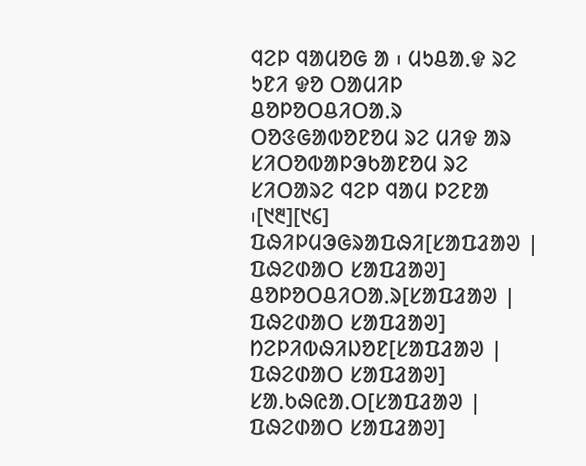ᱧᱮᱞ ᱧᱟᱢᱚᱜ ᱟ ᱾ ᱢᱩᱪᱟᱹᱫ ᱨᱮ ᱩᱱᱤ ᱫᱚ ᱛᱟᱢᱤᱞ ᱪᱚᱞᱚᱛᱪᱤᱛᱟᱹᱨ ᱛᱚᱝᱜᱟᱵᱚᱱᱚᱢ ᱨᱮ ᱢᱤᱫ ᱟᱨ ᱥᱤᱛᱚᱵᱟᱞᱳᱠᱟᱱᱚᱢ ᱨᱮ ᱥᱤᱛᱟᱨᱮ ᱧᱮᱞ ᱧᱟᱢ ᱞᱮᱱᱟ ᱾[᱑᱓][᱑᱔]
ᱯᱷᱤᱞᱢᱳᱜᱨᱟᱯᱷᱤ[ᱥᱟᱯᱲᱟᱣ | ᱯᱷᱮᱰᱟᱛ ᱥᱟᱯᱲᱟᱣ]
ᱪᱚᱞᱚᱛᱪᱤᱛᱟᱹᱨ[ᱥᱟᱯᱲᱟᱣ | ᱯᱷᱮᱰᱟᱛ ᱥᱟᱯᱲᱟᱣ]
ᱴᱮᱞᱤᱵᱷᱤᱡᱚᱱ[ᱥᱟᱯᱲᱟᱣ | ᱯᱷᱮᱰᱟᱛ ᱥᱟᱯᱲᱟᱣ]
ᱥᱟᱹᱠᱷᱭᱟᱹᱛ[ᱥᱟᱯᱲᱟᱣ | ᱯᱷᱮᱰᱟᱛ ᱥᱟᱯᱲᱟᱣ]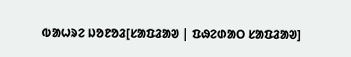ᱵᱟᱦᱨᱮ ᱡᱚᱱᱚᱲ[ᱥᱟᱯᱲᱟᱣ | ᱯᱷᱮᱰᱟᱛ ᱥᱟᱯᱲᱟᱣ]